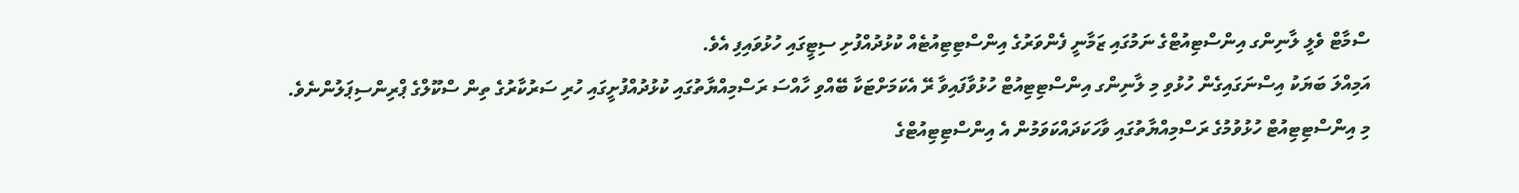ސްމާޓް ވެލީ ލާނިންގ އިންސްޓިއުޓްގެ ނަމުގައި ޒަމާނީ ފެންވަރުގެ އިންސްޓިޓިއުޓެއް ކުޅުދުއްފުށި ސިޓީގައި ހުޅުވައިފި އެވެ.
އަމިއްލަ ބަޔަކު އިސްނަގައިގެން ހުޅުވި މި ލާނިންގ އިންސްޓިޓިއުޓް ހުޅުވާފައިވާ ރޭ އެކަމަށްޓަކާ ބޭއްވި ހާއްސަ ރަސްމިއްޔާތުގައި ކުޅުދުއްފުށީގައި ހުރި ސަރުކާރުގެ ތިން ސްކޫލްގެ ޕްރިންސިޕަލުންނެވެ.
މި އިންސްޓިޓިއުޓް ހުޅުވުމުގެ ރަސްމިއްޔާތުގައި ވާހަކަދައްކަވަމުން އެ އިންސްޓިޓިއުޓްގެ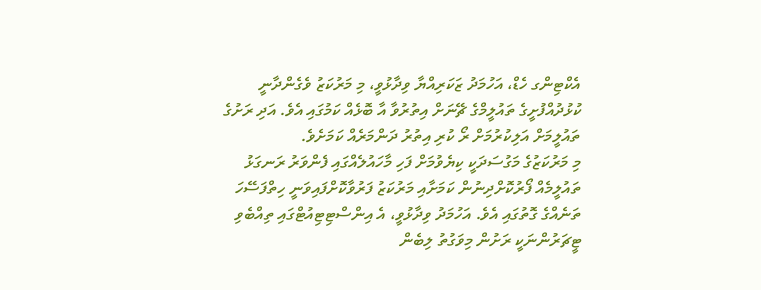އެކްޓިންގ ހެޑް، އަހުމަދު ޒަކަރިއްޔާ ވިދާޅުވީ، މި މަރުކަޒު ވެގެންދާނީ ކުޅުދުއްފުށީގެ ތައުލީމްގެ ޗޭނަށް އިތުރުވާ އާ ބޮޅެއް ކަމުގައި އެވެ. އަދި ރަށުގެ ތައުލީމަށް އަލިކުރުމަށް ރޯ ކުރި އިތުރު ދަންމަރެއް ކަމަށެވެ.
މި މަރުކަޒުގެ މަގުސަދަކީ ކިޔެވުމަށް ފަހި މާހައުލެއްގައި ފެންވަރު ރަނގަޅު ތައުލީމެއް ފޯރުކޮށްދިނުން ކަމަށާއި މަރުކަޒު ފަރުވާކޮށްފައިވަނީ ހިތްފަސޭހަ ތަނެއްގެ ގޮތުގައި އެވެ. އަހުމަދު ވިދާޅުވީ، އެ އިންސްޓިޓިއުޓްގައި ތިއްބެވި ޓީޗަރުންނަކީ ރަށުން މިވަގުތު ލިބެން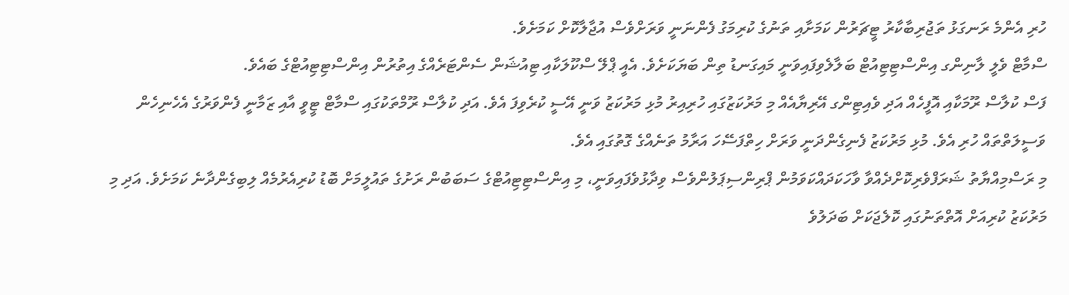ހުރި އެންމެ ރަނގަޅު ތަޖުރިބާކާރު ޓީޗަރުން ކަމަށާއި ތަނުގެ ކުރިމަގު ފެންނަނީ ވަރަށްވެސް އުޖާލާކޮށް ކަމަށެވެ.
ސްމާޓް ވެލީ ލާނިންގ އިންސްޓިޓިއުޓް ބަލާލެވިފައިވަނީ މައިގަނޑު ތިން ބަޔަކަށެވެ. އެއީ ޕްލޭ ސްކޫލަކާއި ޓިއުޝަން ސެންޓަރެއްގެ އިތުރުން އިންސްޓިޓިއުޓްގެ ބައެވެ.
ފަސް ކުލާސް ރޫމަކާއި އޮފީހެއް އަދި ވެއިޓިންގ އޭރިޔާއެއް މި މަރުކަޒުގައި ހުރިއިރު މުޅި މަރުކަޒު ވަނީ އޭސީ ކުރެވިފަ އެވެ. އަދި ކުލާސް ރޫމްތަކުގައި ސްމާޓް ޓީވީ އާއި ޒަމާނީ ފެންވަރުގެ އެހެނިހެން ވަސީލަތްތައް ހުރި އެވެ. މުޅި މަރުކަޒު ފެނިގެންދަނީ ވަރަށް ހިތްފަސޭހަ އަރާމު ތަނެއްގެ ގޮތުގައި އެވެ.
މި ރަސްމިއްޔާތު ޝަރަފްވެރިކޮށްދެއްވާ ވާހަކަދައްކަވަމުން ޕްރިންސިޕަލުންވެސް ވިދާޅުވެފައިވަނީ، މި އިންސްޓިޓިއުޓްގެ ސަބަބުން ރަށުގެ ތައުލީމަށް ބޮޑު ކުރިއެރުމެއް ލިބިގެންދާނެ ކަމަށެވެ. އަދި މި މަރުކަޒު ކުރިއަށް އޮތްތަނުގައި ކޮލެޖަކަށް ބަދަލުވެ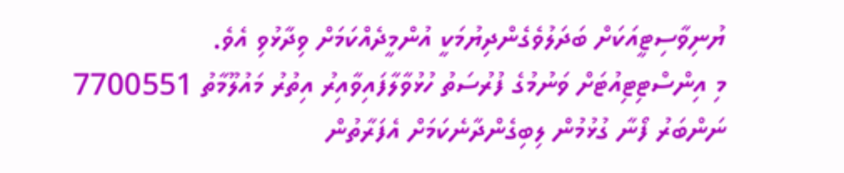ޔުނިވާސިޓީއަކަށް ބަދަލުވެގެންދިޔުމަކީ އުންމީދެއްކަމަށް ވިދާޅުވި އެވެ.
މި އިންސްޓިޓިއުޓަށް ވަނުމުގެ ފުރުސަތު ހުޅުވާލާފައިވާއިރު އިތުރު މައުލޫމާތު 7700551 ނަންބަރު ފޯނާ ގުޅުމުން ލިބިގެންދާނެކަމަށް އެފަރާތުން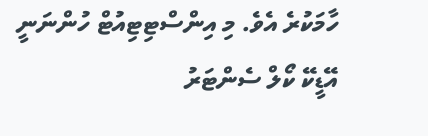ހާމަކުރެ އެވެ. މި އިންސްޓިޓިއުޓް ހުންނަނީ އޭޑީކޭ ކޯލް ސެންޓަރު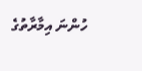ހުންނަ އިމާރާތުގެ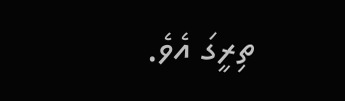ތިރީގަ އެވެ.